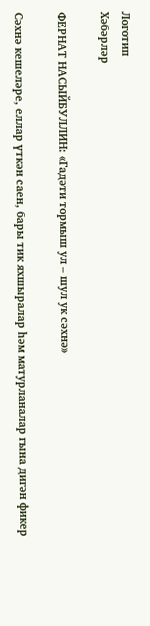Логотип
Хәбәрләр

ФЕРНАТ НАСЫЙБУЛЛИН: «Гадәти тормыш ул – шул ук сәхнә»

Сәхнә кешеләре, еллар үткән саен, бары тик яхшыралар һәм матурланалар гына дигән фикер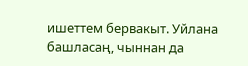ишеттем бервакыт. Уйлана башласаң, чыннан да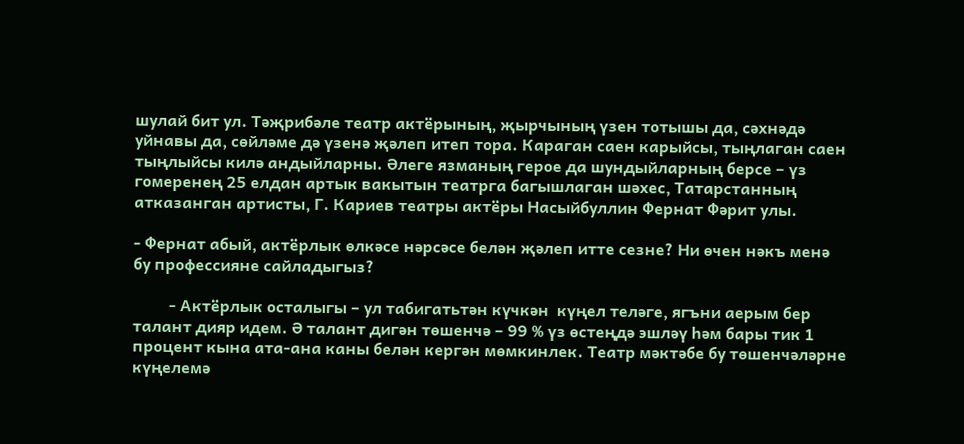шулай бит ул. Тәҗрибәле театр актёрының, җырчының үзен тотышы да, сәхнәдә уйнавы да, сөйләме дә үзенә җәлеп итеп тора. Караган саен карыйсы, тыңлаган саен тыңлыйсы килә андыйларны. Әлеге язманың герое да шундыйларның берсе – үз гомеренең 25 елдан артык вакытын театрга багышлаган шәхес, Татарстанның атказанган артисты, Г. Кариев театры актёры Насыйбуллин Фернат Фәрит улы.

- Фернат абый, актёрлык өлкәсе нәрсәсе белән җәлеп итте сезне? Ни өчен нәкъ менә бу профессияне сайладыгыз?

         - Актёрлык осталыгы – ул табигатьтән күчкән  күңел теләге, ягъни аерым бер талант дияр идем. Ә талант дигән төшенчә – 99 % үз өстеңдә эшләү һәм бары тик 1 процент кына ата-ана каны белән кергән мөмкинлек. Театр мәктәбе бу төшенчәләрне күңелемә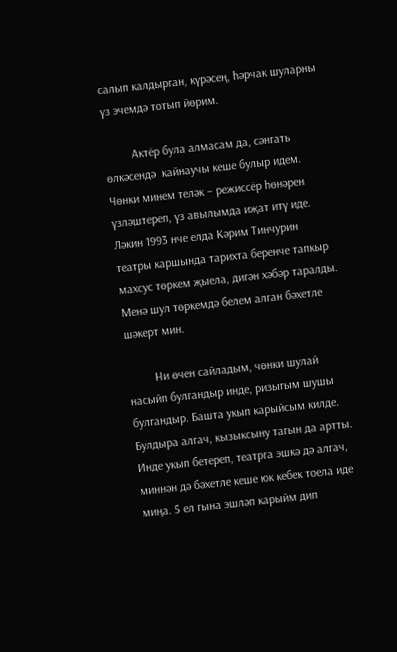салып калдырган, күрәсең, һәрчак шуларны үз эчемдә тотып йөрим.

         Актёр була алмасам да, сәнгать өлкәсендә  кайнаучы кеше булыр идем. Чөнки минем теләк – режиссёр һөнәрен үзләштереп, үз авылымда иҗат итү иде. Ләкин 1993 нче елда Кәрим Тинчурин театры каршында тарихта беренче тапкыр махсус төркем җыела, дигән хәбәр таралды. Менә шул төркемдә белем алган бәхетле шәкерт мин.

         Ни өчен сайладым, чөнки шулай насыйп булгандыр инде, ризыгым шушы булгандыр. Башта укып карыйсым килде. Булдыра алгач, кызыксыну тагын да артты. Инде укып бетереп, театрга эшкә дә алгач, миннән дә бәхетле кеше юк кебек тоела иде миңа. 5 ел гына эшләп карыйм дип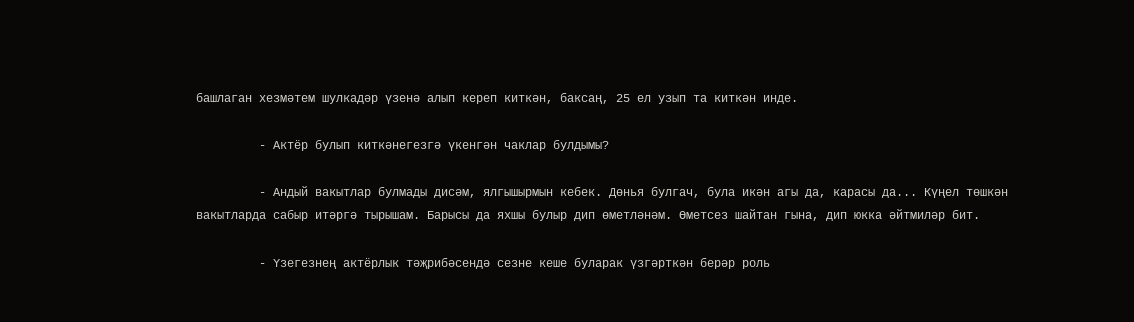башлаган хезмәтем шулкадәр үзенә алып кереп киткән, баксаң, 25 ел узып та киткән инде.

         - Актёр булып киткәнегезгә үкенгән чаклар булдымы?

         - Андый вакытлар булмады дисәм, ялгышырмын кебек. Дөнья булгач, була икән агы да, карасы да... Күңел төшкән вакытларда сабыр итәргә тырышам. Барысы да яхшы булыр дип өметләнәм. Өметсез шайтан гына, дип юкка әйтмиләр бит.

         - Үзегезнең актёрлык тәҗрибәсендә сезне кеше буларак үзгәрткән берәр роль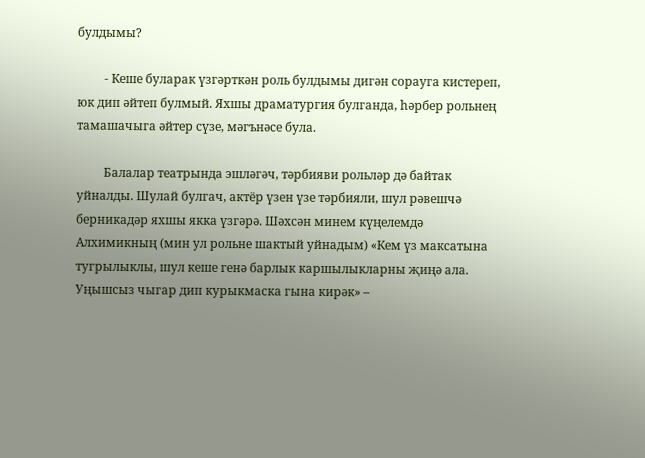булдымы?

         - Кеше буларак үзгәрткән роль булдымы дигән сорауга кистереп, юк дип әйтеп булмый. Яхшы драматургия булганда, һәрбер рольнең тамашачыга әйтер сүзе, мәгънәсе була.

         Балалар театрында эшләгәч, тәрбияви рольләр дә байтак уйналды. Шулай булгач, актёр үзен үзе тәрбияли, шул рәвешчә берникадәр яхшы якка үзгәрә. Шәхсән минем күңелемдә Алхимикның (мин ул рольне шактый уйнадым) «Кем үз максатына тугрылыклы, шул кеше генә барлык каршылыкларны җиңә ала. Уңышсыз чыгар дип курыкмаска гына кирәк» –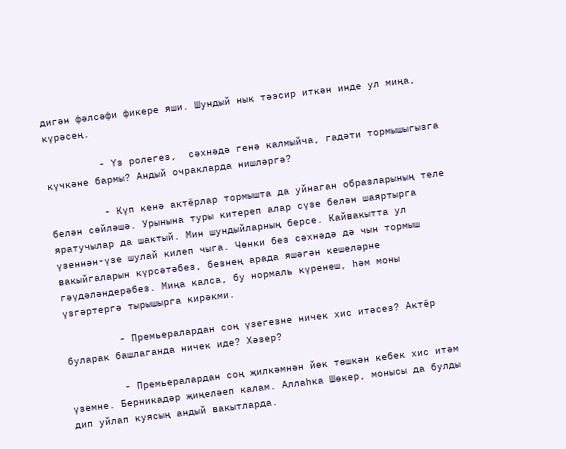дигән фәлсәфи фикере яши. Шундый нык тәэсир иткән инде ул миңа, күрәсең.

         - Үз ролегез,  сәхнәдә генә калмыйча, гадәти тормышыгызга күчкәне бармы? Андый очракларда нишләргә?

         - Күп кенә актёрлар тормышта да уйнаган образларының теле белән сөйләшә. Урынына туры китереп алар сүзе белән шаяртырга яратучылар да шактый. Мин шундыйларның берсе. Кайвакытта ул үзеннән-үзе шулай килеп чыга. Чөнки без сәхнәдә дә чын тормыш вакыйгаларын күрсәтәбез, безнең арада яшәгән кешеләрне гәүдәләндерәбез. Миңа калса, бу нормаль күренеш, һәм моны үзгәртергә тырышырга кирәкми.

         - Премьералардан соң үзегезне ничек хис итәсез? Актёр буларак башлаганда ничек иде? Хәзер?

         - Премьералардан соң җилкәмнән йөк төшкән кебек хис итәм үземне. Берникадәр җиңеләеп калам. Аллаһка Шөкер, монысы да булды дип уйлап куясың андый вакытларда.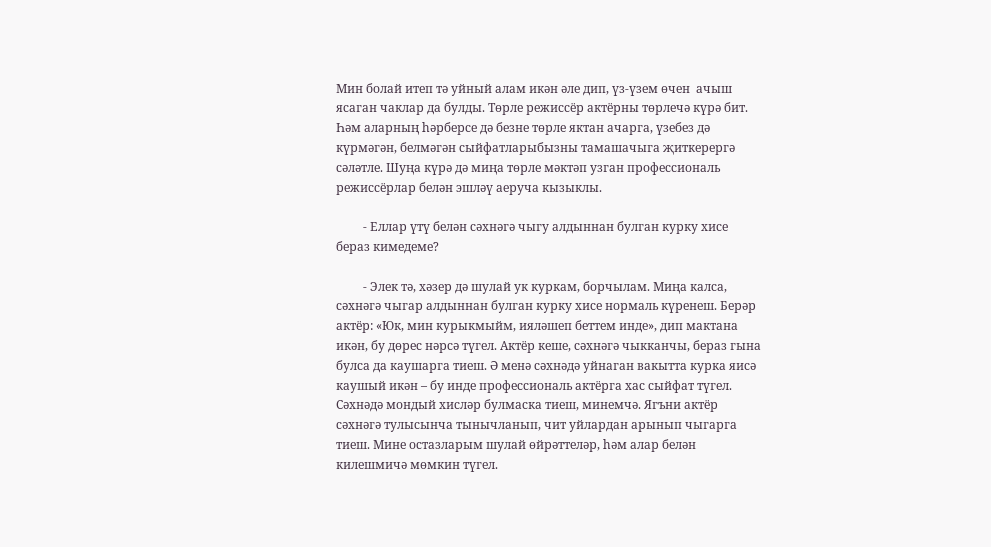Мин болай итеп тә уйный алам икән әле дип, үз-үзем өчен  ачыш  ясаган чаклар да булды. Төрле режиссёр актёрны төрлечә күрә бит. Һәм аларның һәрберсе дә безне төрле яктан ачарга, үзебез дә күрмәгән, белмәгән сыйфатларыбызны тамашачыга җиткерергә сәләтле. Шуңа күрә дә миңа төрле мәктәп узган профессиональ режиссёрлар белән эшләү аеруча кызыклы.

         - Еллар үтү белән сәхнәгә чыгу алдыннан булган курку хисе бераз кимедеме?

         - Элек тә, хәзер дә шулай ук куркам, борчылам. Миңа калса, сәхнәгә чыгар алдыннан булган курку хисе нормаль күренеш. Берәр актёр: «Юк, мин курыкмыйм, ияләшеп беттем инде», дип мактана икән, бу дөрес нәрсә түгел. Актёр кеше, сәхнәгә чыкканчы, бераз гына булса да каушарга тиеш. Ә менә сәхнәдә уйнаган вакытта курка яисә каушый икән – бу инде профессиональ актёрга хас сыйфат түгел. Сәхнәдә мондый хисләр булмаска тиеш, минемчә. Ягъни актёр сәхнәгә тулысынча тынычланып, чит уйлардан арынып чыгарга тиеш. Мине остазларым шулай өйрәттеләр, һәм алар белән килешмичә мөмкин түгел.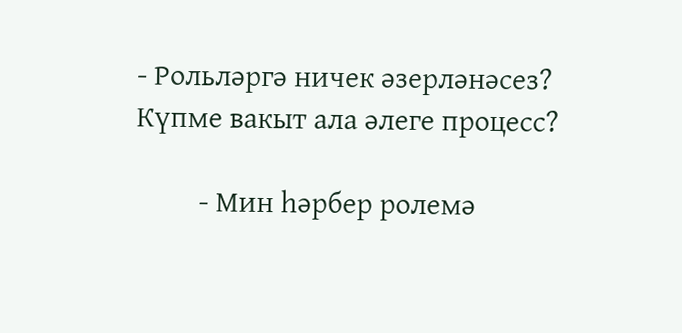- Рольләргә ничек әзерләнәсез? Күпме вакыт ала әлеге процесс?

         - Мин һәрбер ролемә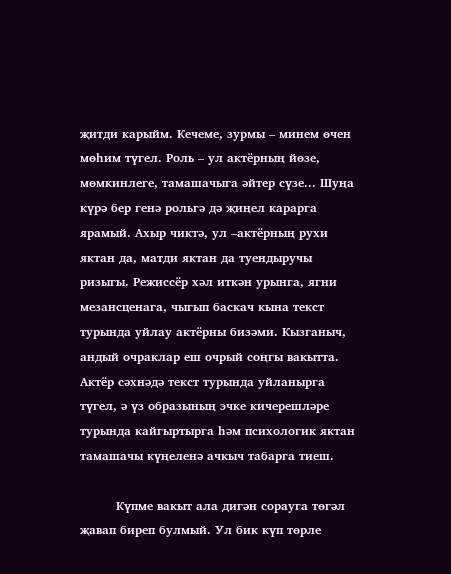җитди карыйм. Кечеме, зурмы – минем өчен мөһим түгел. Роль – ул актёрның йөзе, мөмкинлеге, тамашачыга әйтер сүзе... Шуңа күрә бер генә рольгә дә җиңел карарга ярамый. Ахыр чиктә, ул –актёрның рухи яктан да, матди яктан да туендыручы ризыгы. Режиссёр хәл иткән урынга, ягни мезансценага, чыгып баскач кына текст турында уйлау актёрны бизәми. Кызганыч, андый очраклар еш очрый соңгы вакытта. Актёр сәхнәдә текст турында уйланырга түгел, ә үз образының эчке кичерешләре турында кайгыртырга һәм психологик яктан тамашачы күңеленә ачкыч табарга тиеш.

         Күпме вакыт ала дигән сорауга төгәл җавап биреп булмый. Ул бик күп төрле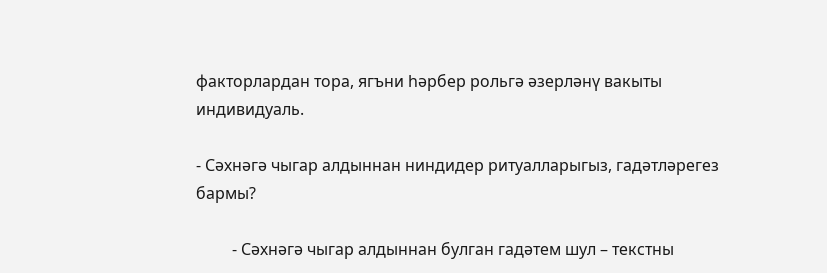факторлардан тора, ягъни һәрбер рольгә әзерләнү вакыты индивидуаль.

- Сәхнәгә чыгар алдыннан ниндидер ритуалларыгыз, гадәтләрегез бармы?

         - Сәхнәгә чыгар алдыннан булган гадәтем шул – текстны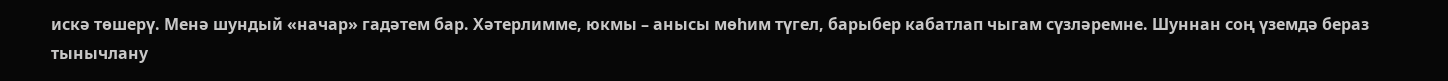искә төшерү. Менә шундый «начар» гадәтем бар. Хәтерлимме, юкмы – анысы мөһим түгел, барыбер кабатлап чыгам сүзләремне. Шуннан соң үземдә бераз тынычлану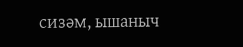сизәм, ышаныч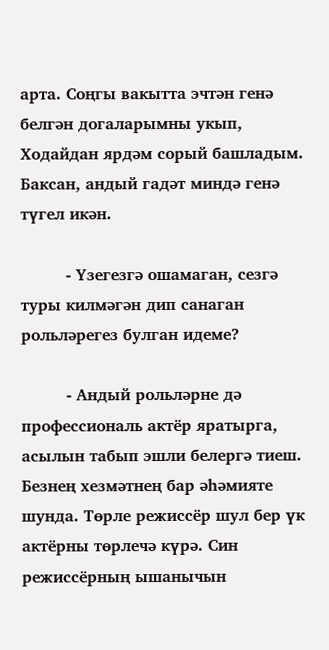арта. Соңгы вакытта эчтән генә белгән догаларымны укып, Ходайдан ярдәм сорый башладым. Баксан, андый гадәт миндә генә түгел икән.

         - Үзегезгә ошамаган, сезгә туры килмәгән дип санаган рольләрегез булган идеме?

         - Андый рольләрне дә профессиональ актёр яратырга, асылын табып эшли белергә тиеш. Безнең хезмәтнең бар әһәмияте шунда. Төрле режиссёр шул бер үк актёрны төрлечә күрә. Син режиссёрның ышанычын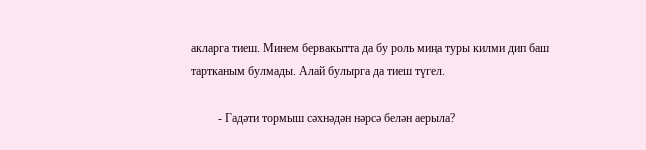акларга тиеш. Минем бервакытта да бу роль миңа туры килми дип баш тартканым булмады. Алай булырга да тиеш түгел.

         - Гадәти тормыш сәхнәдән нәрсә белән аерыла?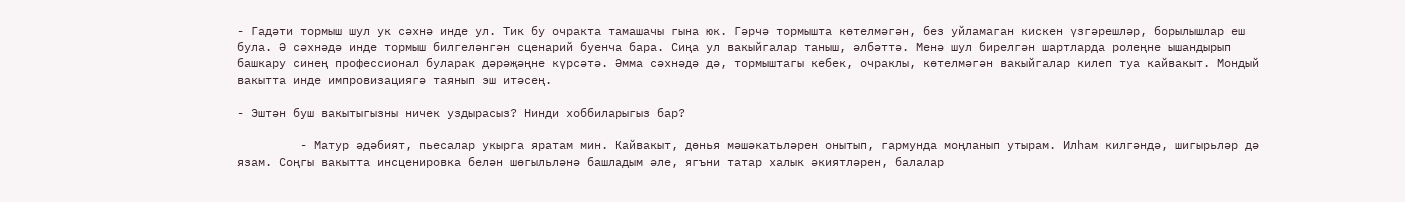- Гадәти тормыш шул ук сәхнә инде ул. Тик бу очракта тамашачы гына юк. Гәрчә тормышта көтелмәгән, без уйламаган кискен үзгәрешләр, борылышлар еш була. Ә сәхнәдә инде тормыш билгеләнгән сценарий буенча бара. Сиңа ул вакыйгалар таныш, әлбәттә. Менә шул бирелгән шартларда ролеңне ышандырып башкару синең профессионал буларак дәрәҗәңне күрсәтә. Әмма сәхнәдә дә, тормыштагы кебек, очраклы, көтелмәгән вакыйгалар килеп туа кайвакыт. Мондый вакытта инде импровизациягә таянып эш итәсең.

- Эштән буш вакытыгызны ничек уздырасыз? Нинди хоббиларыгыз бар?

         - Матур әдәбият, пьесалар укырга яратам мин. Кайвакыт, дөнья мәшәкатьләрен онытып, гармунда моңланып утырам. Илһам килгәндә, шигырьләр дә язам. Соңгы вакытта инсценировка белән шөгыльләнә башладым әле, ягъни татар халык әкиятләрен, балалар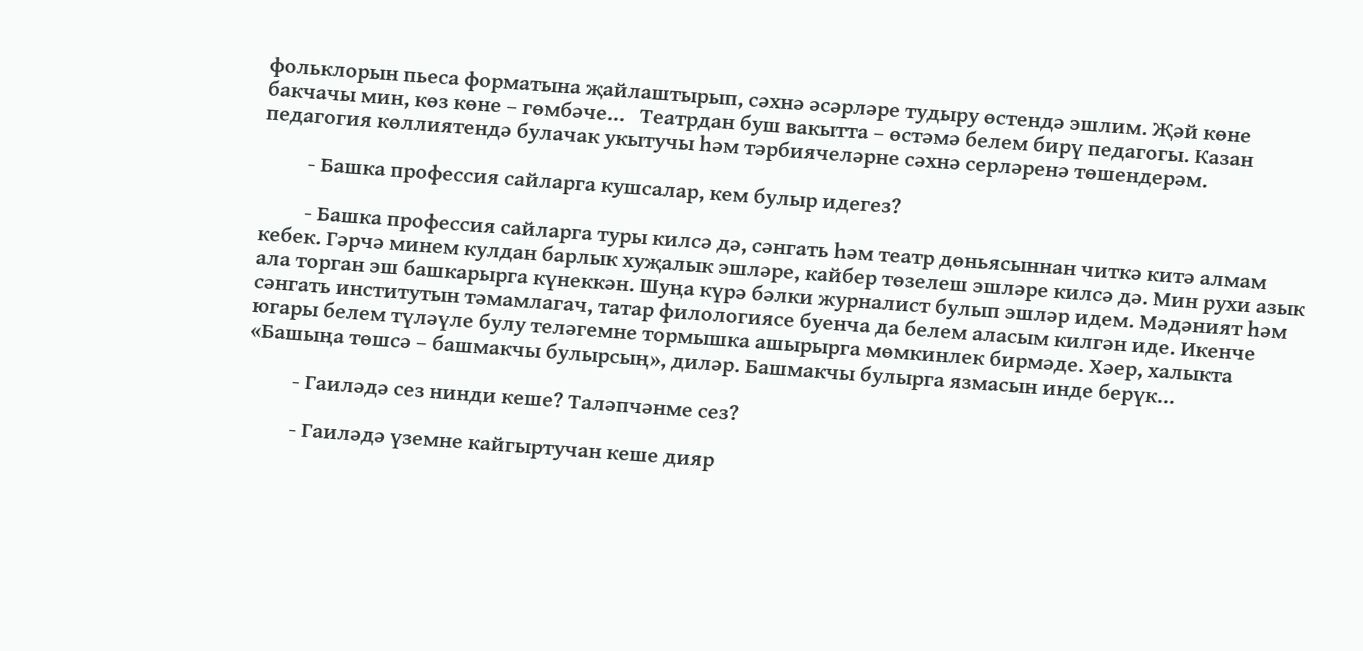фольклорын пьеса форматына җайлаштырып, сәхнә әсәрләре тудыру өстендә эшлим. Җәй көне бакчачы мин, көз көне – гөмбәче...   Театрдан буш вакытта – өстәмә белем бирү педагогы. Казан педагогия көллиятендә булачак укытучы һәм тәрбиячеләрне сәхнә серләренә төшендерәм.

         - Башка профессия сайларга кушсалар, кем булыр идегез?

         - Башка профессия сайларга туры килсә дә, сәнгать һәм театр дөньясыннан читкә китә алмам кебек. Гәрчә минем кулдан барлык хуҗалык эшләре, кайбер төзелеш эшләре килсә дә. Мин рухи азык ала торган эш башкарырга күнеккән. Шуңа күрә бәлки журналист булып эшләр идем. Мәдәният һәм сәнгать институтын тәмамлагач, татар филологиясе буенча да белем аласым килгән иде. Икенче югары белем түләүле булу теләгемне тормышка ашырырга мөмкинлек бирмәде. Хәер, халыкта «Башыңа төшсә – башмакчы булырсың», диләр. Башмакчы булырга язмасын инде берүк...

         - Гаиләдә сез нинди кеше? Таләпчәнме сез?

         - Гаиләдә үземне кайгыртучан кеше дияр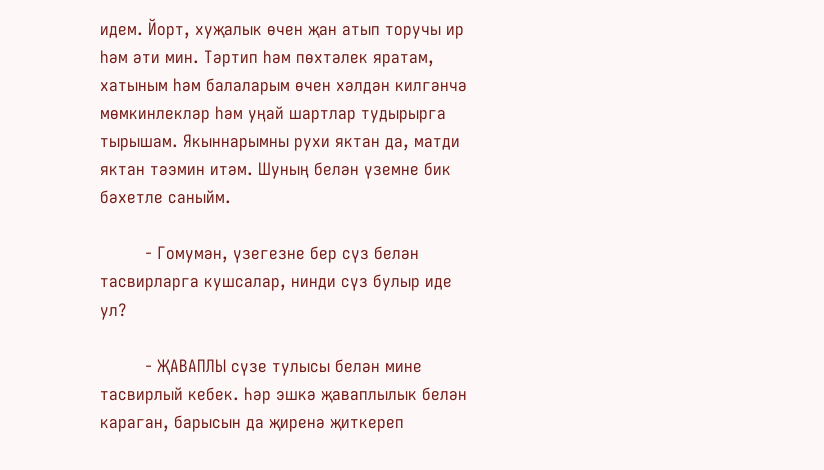идем. Йорт, хуҗалык өчен җан атып торучы ир һәм әти мин. Тәртип һәм пөхтәлек яратам, хатыным һәм балаларым өчен хәлдән килгәнчә мөмкинлекләр һәм уңай шартлар тудырырга тырышам. Якыннарымны рухи яктан да, матди яктан тәэмин итәм. Шуның белән үземне бик бәхетле саныйм.

         - Гомумән, үзегезне бер сүз белән тасвирларга кушсалар, нинди сүз булыр иде ул?

         - ҖАВАПЛЫ сүзе тулысы белән мине тасвирлый кебек. Һәр эшкә җаваплылык белән караган, барысын да җиренә җиткереп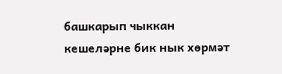башкарып чыккан кешеләрне бик нык хөрмәт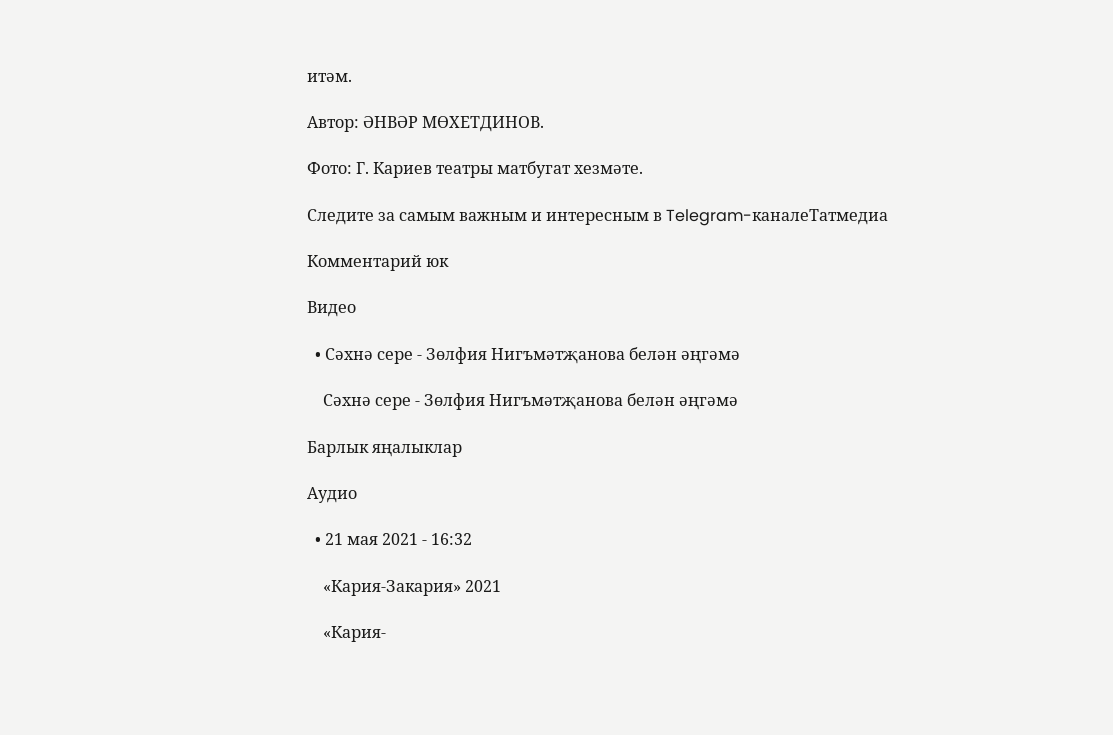итәм.

Автор: ӘНВӘР МӨХЕТДИНОВ.

Фото: Г. Кариев театры матбугат хезмәте.

Следите за самым важным и интересным в Telegram-каналеТатмедиа

Комментарий юк

Видео

  • Сәхнә сере - Зөлфия Нигъмәтҗанова белән әңгәмә

    Сәхнә сере - Зөлфия Нигъмәтҗанова белән әңгәмә

Барлык яңалыклар

Аудио

  • 21 мая 2021 - 16:32

    «Кария-Закария» 2021

    «Кария-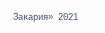Закария» 2021